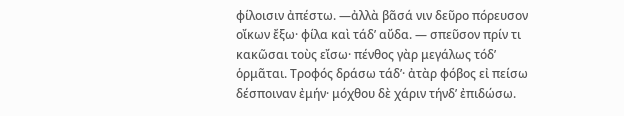φίλοισιν ἀπέστω. —ἀλλὰ βᾶσά νιν δεῦρο πόρευσον οἴκων ἔξω· φίλα καὶ τάδ’ αὔδα. — σπεῦσον πρίν τι κακῶσαι τοὺς εἴσω· πένθος γὰρ μεγάλως τόδ’ ὁρμᾶται. Τροφός δράσω τάδ’· ἀτὰρ φόβος εἰ πείσω δέσποιναν ἐμήν· μόχθου δὲ χάριν τήνδ’ ἐπιδώσω.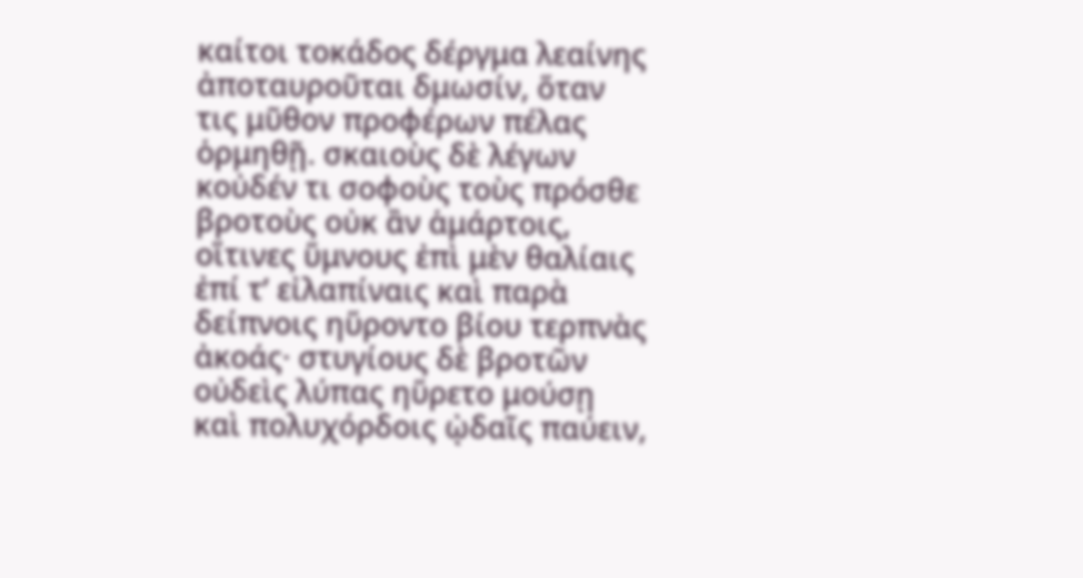καίτοι τοκάδος δέργμα λεαίνης ἀποταυροῦται δμωσίν, ὅταν τις μῦθον προφέρων πέλας ὁρμηθῇ. σκαιοὺς δὲ λέγων κοὐδέν τι σοφοὺς τοὺς πρόσθε βροτοὺς οὐκ ἂν ἁμάρτοις, οἵτινες ὕμνους ἐπὶ μὲν θαλίαις ἐπί τ’ εἰλαπίναις καὶ παρὰ δείπνοις ηὕροντο βίου τερπνὰς ἀκοάς· στυγίους δὲ βροτῶν οὐδεὶς λύπας ηὕρετο μούσῃ καὶ πολυχόρδοις ᾠδαῖς παύειν,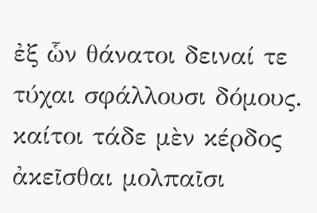ἐξ ὧν θάνατοι δειναί τε τύχαι σφάλλουσι δόμους. καίτοι τάδε μὲν κέρδος ἀκεῖσθαι μολπαῖσι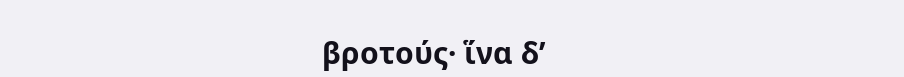βροτούς· ἵνα δ’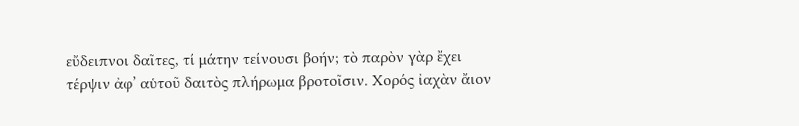εὔδειπνοι δαῖτες, τί μάτην τείνουσι βοήν; τὸ παρὸν γὰρ ἔχει τέρψιν ἀφ’ αὑτοῦ δαιτὸς πλήρωμα βροτοῖσιν. Χορός ἰαχὰν ἄιον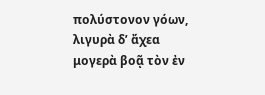πολύστονον γόων, λιγυρὰ δ’ ἄχεα μογερὰ βοᾷ τὸν ἐν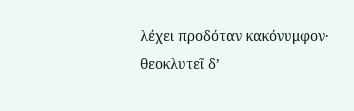λέχει προδόταν κακόνυμφον· θεοκλυτεῖ δ’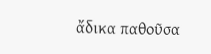ἄδικα παθοῦσα